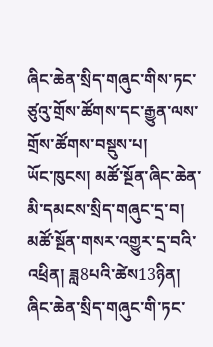ཞིང་ཆེན་སྲིད་གཞུང་གིས་ཏང་ཙུའུ་གྲོས་ཚོགས་དང་རྒྱུན་ལས་གྲོས་ཚོགས་བསྡུས་པ།
ཡོང་ཁུངས། མཚོ་སྔོན་ཞིང་ཆེན་མི་དམངས་སྲིད་གཞུང་དྲ་བ།
མཚོ་སྔོན་གསར་འགྱུར་དྲ་བའི་འཕྲིན། ཟླ8པའི་ཚེས13ཉིན། ཞིང་ཆེན་སྲིད་གཞུང་གི་ཏང་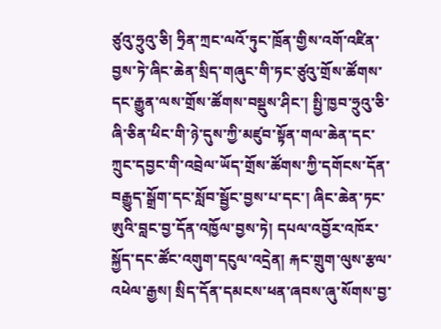ཙུའུ་ཧྲུའུ་ཅི། ཧྲིན་ཀྲང་ལའོ་ཏུང་ཁྲོན་གྱིས་འགོ་འཛིན་བྱས་ཏེ་ཞིང་ཆེན་སྲིད་གཞུང་གི་ཏང་ཙུའུ་གྲོས་ཚོགས་དང་རྒྱུན་ལས་གྲོས་ཚོགས་བསྡུས་ཤིང་། སྤྱི་ཁྱབ་ཧྲུའུ་ཅི་ཞི་ཅིན་ཕིང་གི་ཉེ་དུས་ཀྱི་མཛུབ་སྟོན་གལ་ཆེན་དང་ཀྲུང་དབྱང་གི་འབྲེལ་ཡོད་གྲོས་ཚོགས་ཀྱི་དགོངས་དོན་བརྒྱུད་སྒྲོག་དང་སློབ་སྦྱོང་བྱས་པ་དང་། ཞིང་ཆེན་ཏང་ཨུའི་བླང་བྱ་དོན་འཁྱོལ་བྱས་ཏེ། དཔལ་འབྱོར་འཁོར་སྐྱོད་དང་ཚོང་འགུག་དངུལ་འདྲེན། རྐང་གྲུག་ལུས་རྩལ་འཕེལ་རྒྱས། སྲིད་དོན་དམངས་ཕན་ཞབས་ཞུ་སོགས་བྱ་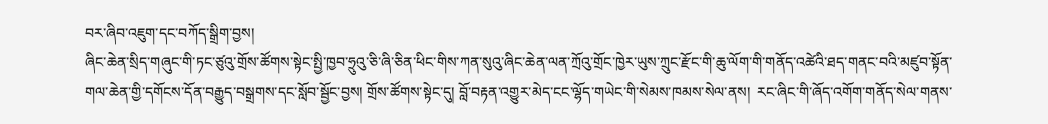བར་ཞིབ་འཇུག་དང་བཀོད་སྒྲིག་བྱས།
ཞིང་ཆེན་སྲིད་གཞུང་གི་ཏང་ཙུའུ་གྲོས་ཚོགས་སྟེང་སྤྱི་ཁྱབ་ཧྲུའུ་ཅི་ཞི་ཅིན་ཕིང་གིས་ཀན་སུའུ་ཞིང་ཆེན་ལན་ཀྲོའུ་གྲོང་ཁྱེར་ཡུས་ཀྲུང་རྫོང་གི་ཆུ་ལོག་གི་གནོད་འཚེའི་ཐད་གནང་བའི་མཛུབ་སྟོན་གལ་ཆེན་གྱི་དགོངས་དོན་བརྒྱུད་བསྒྲགས་དང་སློབ་སྦྱོང་བྱས། གྲོས་ཚོགས་སྟེང་དུ། བློ་བརྟན་འགྱུར་མེད་ངང་ལྷོད་གཡེང་གི་སེམས་ཁམས་སེལ་ནས།  རང་ཞིང་གི་ཞོད་འགོག་གནོད་སེལ་གནས་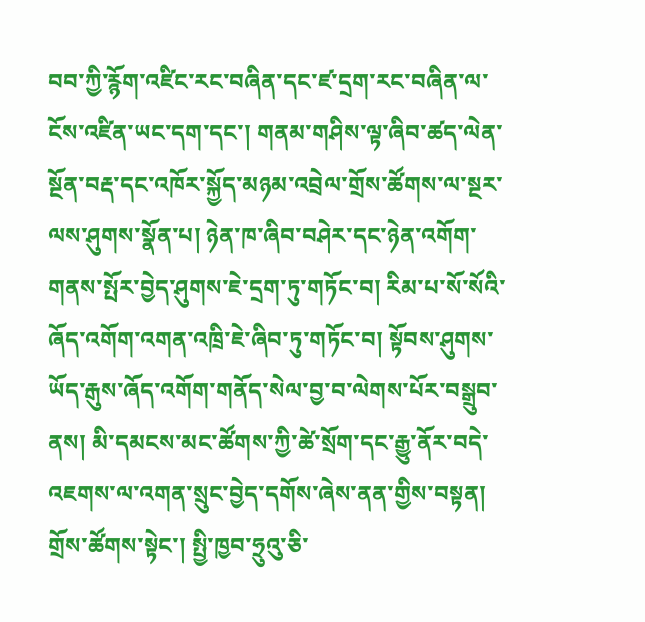བབ་ཀྱི་རྙོག་འཛིང་རང་བཞིན་དང་ཛ་དྲག་རང་བཞིན་ལ་ངོས་འཛིན་ཡང་དག་དང་། གནམ་གཤིས་ལྟ་ཞིབ་ཚད་ལེན་སྔོན་བརྡ་དང་འཁོར་སྐྱོད་མཉམ་འབྲེལ་གྲོས་ཚོགས་ལ་སྔར་ལས་ཤུགས་སྣོན་པ། ཉེན་ཁ་ཞིབ་བཤེར་དང་ཉེན་འགོག་གནས་སྤོར་བྱེད་ཤུགས་ཇེ་དྲག་ཏུ་གཏོང་བ། རིམ་པ་སོ་སོའི་ཞོད་འགོག་འགན་འཁྲི་ཇེ་ཞིབ་ཏུ་གཏོང་བ། སྟོབས་ཤུགས་ཡོད་རྒུས་ཞོད་འགོག་གནོད་སེལ་བྱ་བ་ལེགས་པོར་བསྒྲུབ་ནས། མི་དམངས་མང་ཚོགས་ཀྱི་ཚེ་སྲོག་དང་རྒྱུ་ནོར་བདེ་འཇགས་ལ་འགན་སྲུང་བྱེད་དགོས་ཞེས་ནན་གྱིས་བསྟན།
གྲོས་ཚོགས་སྟེང་། སྤྱི་ཁྱབ་ཧྲུའུ་ཅི་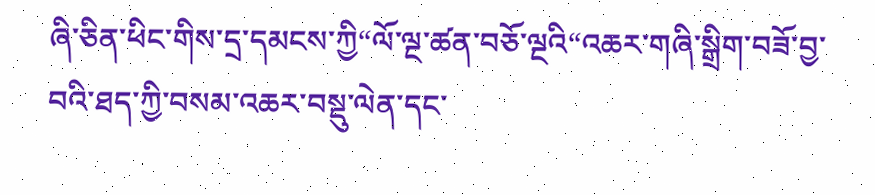ཞི་ཅིན་ཕིང་གིས་དྲ་དམངས་ཀྱི“ལོ་ལྔ་ཚན་བཅོ་ལྔའི“འཆར་གཞི་སྒྲིག་བཟོ་བྱ་བའི་ཐད་ཀྱི་བསམ་འཆར་བསྡུ་ལེན་དང་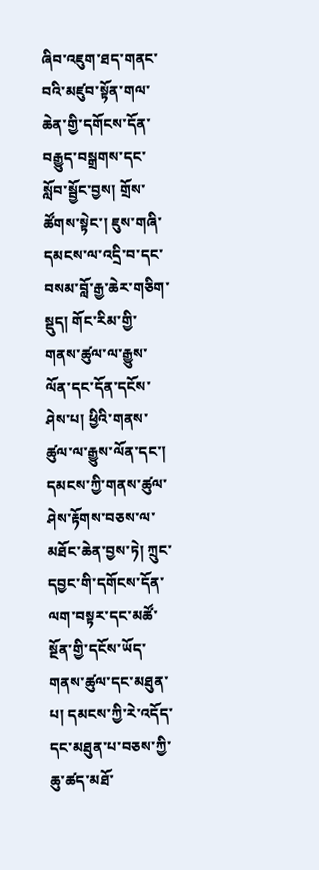ཞིབ་འཇུག་ཐད་གནང་བའི་མཛུབ་སྟོན་གལ་ཆེན་གྱི་དགོངས་དོན་བརྒྱུད་བསྒྲགས་དང་སློབ་སྦྱོང་བྱས། གྲོས་ཚོགས་སྟེང་། ཇུས་གཞི་དམངས་ལ་འདྲི་བ་དང་བསམ་བློ་རྒྱ་ཆེར་གཅིག་སྡུད། གོང་རིམ་གྱི་གནས་ཚུལ་ལ་རྒྱུས་ལོན་དང་དོན་དངོས་ཤེས་པ། ཕྱིའི་གནས་ཚུལ་ལ་རྒྱུས་ལོན་དང་། དམངས་ཀྱི་གནས་ཚུལ་ཤེས་རྟོགས་བཅས་ལ་མཐོང་ཆེན་བྱས་ཏེ། ཀྲུང་དབྱང་གི་དགོངས་དོན་ལག་བསྟར་དང་མཚོ་སྔོན་གྱི་དངོས་ཡོད་གནས་ཚུལ་དང་མཐུན་པ། དམངས་ཀྱི་རེ་འདོད་དང་མཐུན་པ་བཅས་ཀྱི་ཆུ་ཚད་མཐོ་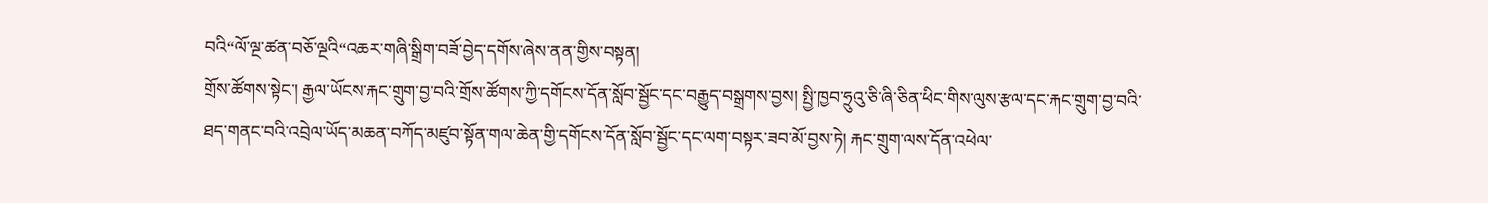བའི“ལོ་ལྔ་ཚན་བཅོ་ལྔའི“འཆར་གཞི་སྒྲིག་བཟོ་བྱེད་དགོས་ཞེས་ནན་གྱིས་བསྟན།
གྲོས་ཚོགས་སྟེང་། རྒྱལ་ཡོངས་རྐང་གྲུག་བྱ་བའི་གྲོས་ཚོགས་ཀྱི་དགོངས་དོན་སློབ་སྦྱོང་དང་བརྒྱུད་བསྒྲགས་བྱས། སྤྱི་ཁྱབ་ཧྲུའུ་ཅི་ཞི་ཅིན་ཕིང་གིས་ལུས་རྩལ་དང་རྐང་གྲུག་བྱ་བའི་ཐད་གནང་བའི་འབྲེལ་ཡོད་མཆན་བཀོད་མཛུབ་སྟོན་གལ་ཆེན་གྱི་དགོངས་དོན་སློབ་སྦྱོང་དང་ལག་བསྟར་ཟབ་མོ་བྱས་ཏེ། རྐང་གྲུག་ལས་དོན་འཕེལ་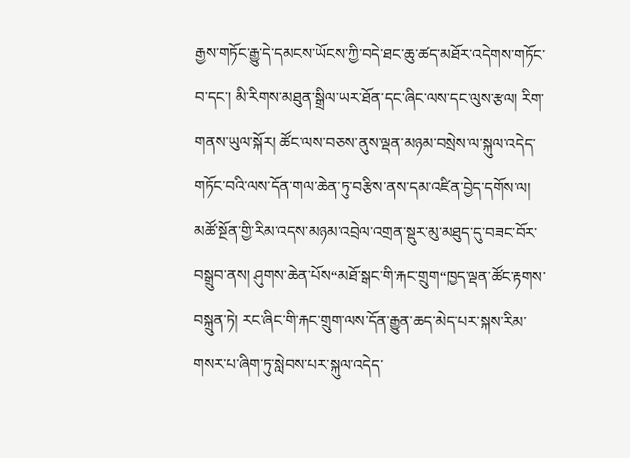རྒྱས་གཏོང་རྒྱུ་དེ་དམངས་ཡོངས་ཀྱི་བདེ་ཐང་ཆུ་ཚད་མཐོར་འདེགས་གཏོང་བ་དང་། མི་རིགས་མཐུན་སྒྲིལ་ཡར་ཐོན་དང་ཞིང་ལས་དང་ལུས་རྩལ། རིག་གནས་ཡུལ་སྐོར། ཚོང་ལས་བཅས་ནུས་ལྡན་མཉམ་བསྲེས་ལ་སྐུལ་འདེད་གཏོང་བའི་ལས་དོན་གལ་ཆེན་ཏུ་བརྩིས་ནས་དམ་འཛིན་བྱེད་དགོས་ལ། མཚོ་སྔོན་གྱི་རིམ་འདས་མཉམ་འབྲེལ་འགྲན་སྡུར་མུ་མཐུད་དུ་བཟང་བོར་བསྒྲུབ་ནས། ཤུགས་ཆེན་པོས“མཐོ་སྒང་གི་རྐང་གྲུག“ཁྱད་ལྡན་ཚོང་རྟགས་བསྐྲུན་ཏེ། རང་ཞིང་གི་རྐང་གྲུག་ལས་དོན་རྒྱུན་ཆད་མེད་པར་སྐས་རིམ་གསར་པ་ཞིག་ཏུ་སླེབས་པར་སྐུལ་འདེད་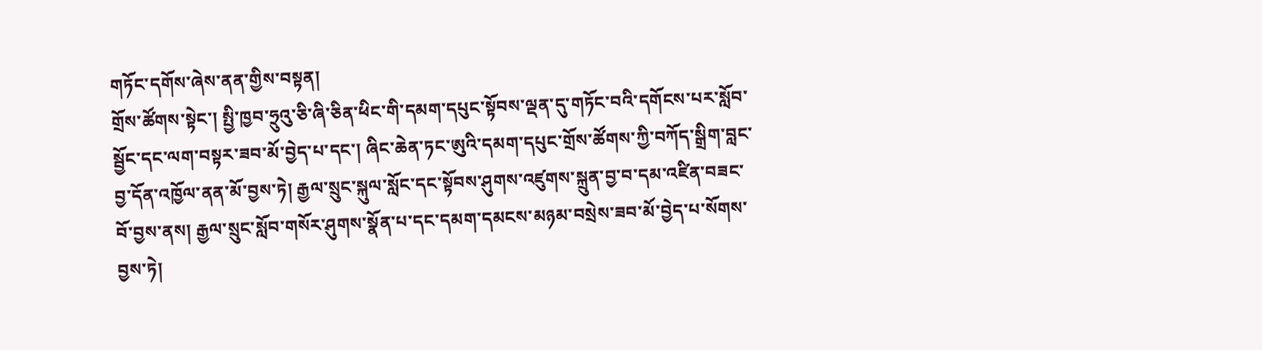གཏོང་དགོས་ཞེས་ནན་གྱིས་བསྟན།
གྲོས་ཚོགས་སྟེང་། སྤྱི་ཁྱབ་ཧྲུའུ་ཅི་ཞི་ཅིན་ཕིང་གི་དམག་དཔུང་སྟོབས་ལྡན་དུ་གཏོང་བའི་དགོངས་པར་སློབ་སྦྱོང་དང་ལག་བསྟར་ཟབ་མོ་བྱེད་པ་དང་། ཞིང་ཆེན་ཏང་ཨུའི་དམག་དཔུང་གྲོས་ཚོགས་ཀྱི་བཀོད་སྒྲིག་བླང་བྱ་དོན་འཁྱོལ་ནན་མོ་བྱས་ཏེ། རྒྱལ་སྲུང་སྐུལ་སློང་དང་སྟོབས་ཤུགས་འཛུགས་སྐྲུན་བྱ་བ་དམ་འཛིན་བཟང་བོ་བྱས་ནས། རྒྱལ་སྲུང་སློབ་གསོར་ཤུགས་སྣོན་པ་དང་དམག་དམངས་མཉམ་བསྲེས་ཟབ་མོ་བྱེད་པ་སོགས་བྱས་ཏེ།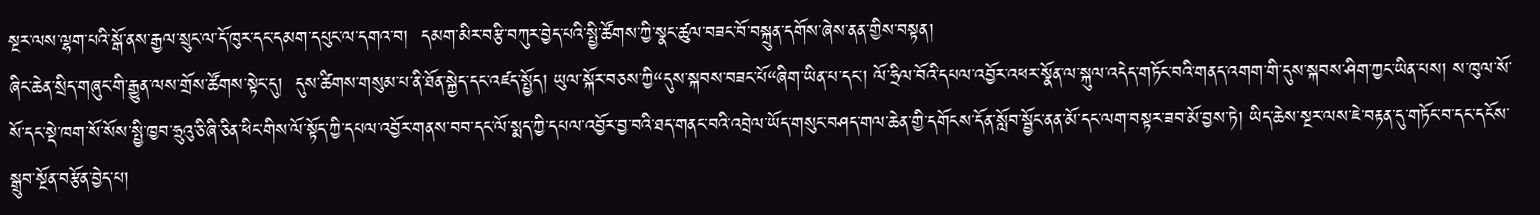སྔར་ལས་ལྷག་པའི་སྒོ་ནས་རྒྱལ་སྲུང་ལ་དོ་ཁུར་དང་དམག་དཔུང་ལ་དགའ་བ།  དམག་མིར་བརྩི་བཀུར་བྱེད་པའི་སྤྱི་ཚོགས་ཀྱི་སྣང་ཚུལ་བཟང་བོ་བསྐྲུན་དགོས་ཞེས་ནན་གྱིས་བསྟན།
ཞིང་ཆེན་སྲིད་གཞུང་གི་རྒྱུན་ལས་གྲོས་ཚོགས་སྟེང་དུ།  དུས་ཚིགས་གསུམ་པ་ནི་ཐོན་སྐྱེད་དང་འཛད་སྤྱོད། ཡུལ་སྐོར་བཅས་ཀྱི“དུས་སྐབས་བཟང་པོ“ཞིག་ཡིན་པ་དང་། ལོ་ཧྲིལ་བོའི་དཔལ་འབྱོར་འཕར་སྣོན་ལ་སྐུལ་འདེད་གཏོང་བའི་གནད་འགག་གི་དུས་སྐབས་ཤིག་ཀྱང་ཡིན་པས། ས་ཁུལ་སོ་སོ་དང་སྡེ་ཁག་སོ་སོས་སྤྱི་ཁྱབ་ཧྲུའུ་ཅི་ཞི་ཅིན་ཕིང་གིས་ལོ་སྟོད་ཀྱི་དཔལ་འབྱོར་གནས་བབ་དང་ལོ་སྨད་ཀྱི་དཔལ་འབྱོར་བྱ་བའི་ཐད་གནང་བའི་འབྲེལ་ཡོད་གསུང་བཤད་གལ་ཆེན་གྱི་དགོངས་དོན་སློབ་སྦྱོང་ནན་མོ་དང་ལག་བསྟར་ཟབ་མོ་བྱས་ཏེ། ཡིད་ཆེས་སྔར་ལས་ཇེ་བརྟན་དུ་གཏོང་བ་དང་དངོས་སྒྲུབ་སྔོན་བརྩོན་བྱེད་པ།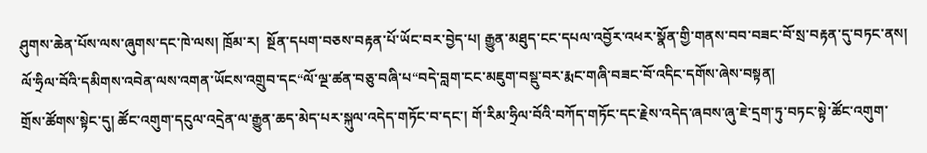ཤུགས་ཆེན་པོས་ལས་ཞུགས་དང་ཁེ་ལས། ཁྲོམ་ར།  སྔོན་དཔག་བཅས་བརྟན་པོ་ཡོང་བར་བྱེད་པ། རྒྱུན་མཐུད་ངང་དཔལ་འབྱོར་འཕར་སྣོན་གྱི་གནས་བབ་བཟང་བོ་སྲ་བརྟན་དུ་བཏང་ནས།  ལོ་ཧྲིལ་བོའི་དམིགས་འབེན་ལས་འགན་ཡོངས་འགྲུབ་དང“ལོ་ལྔ་ཚན་བཅུ་བཞི་པ“བདེ་བླག་ངང་མཇུག་བསྡུ་བར་རྨང་གཞི་བཟང་བོ་འདིང་དགོས་ཞེས་བསྟན།
གྲོས་ཚོགས་སྟེང་དུ། ཚོང་འགུག་དངུལ་འདྲེན་ལ་རྒྱུན་ཆད་མེད་པར་སྐུལ་འདེད་གཏོང་བ་དང་། གོ་རིམ་ཧྲིལ་བོའི་བཀོད་གཏོང་དང་རྗེས་འདེད་ཞབས་ཞུ་ཇེ་དྲག་ཏུ་བཏང་སྟེ་ཚོང་འགུག་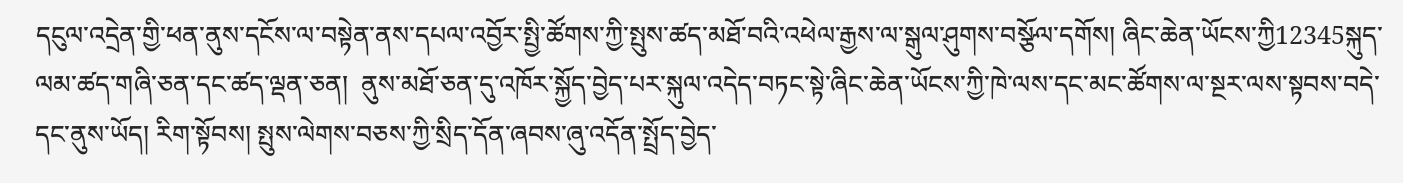དངུལ་འདྲེན་གྱི་ཕན་ནུས་དངོས་ལ་བསྟེན་ནས་དཔལ་འབྱོར་སྤྱི་ཚོགས་ཀྱི་སྤུས་ཚད་མཐོ་བའི་འཕེལ་རྒྱས་ལ་སྒུལ་ཤུགས་བསྩོལ་དགོས། ཞིང་ཆེན་ཡོངས་ཀྱི12345སྐུད་ལམ་ཚད་གཞི་ཅན་དང་ཚད་ལྡན་ཅན།  ནུས་མཐོ་ཅན་དུ་འཁོར་སྐྱོད་བྱེད་པར་སྐུལ་འདེད་བཏང་སྟེ་ཞིང་ཆེན་ཡོངས་ཀྱི་ཁེ་ལས་དང་མང་ཚོགས་ལ་སྔར་ལས་སྟབས་བདེ་དང་ནུས་ཡོད། རིག་སྟོབས། སྤུས་ལེགས་བཅས་ཀྱི་སྲིད་དོན་ཞབས་ཞུ་འདོན་སྤྲོད་བྱེད་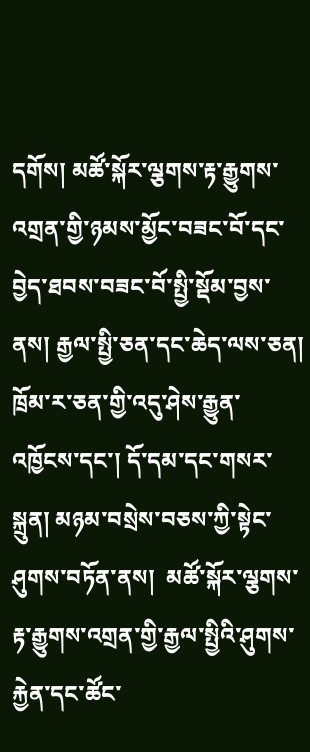དགོས། མཚོ་སྐོར་ལྕགས་རྟ་རྒྱུགས་འགྲན་གྱི་ཉམས་མྱོང་བཟང་བོ་དང་བྱེད་ཐབས་བཟང་བོ་སྤྱི་སྡོམ་བྱས་ནས། རྒྱལ་སྤྱི་ཅན་དང་ཆེད་ལས་ཅན། ཁྲོམ་ར་ཅན་གྱི་འདུ་ཤེས་རྒྱུན་འཁྱོངས་དང་། དོ་དམ་དང་གསར་སྐྲུན། མཉམ་བསྲེས་བཅས་ཀྱི་སྟེང་ཤུགས་བཏོན་ནས།  མཚོ་སྐོར་ལྕགས་རྟ་རྒྱུགས་འགྲན་གྱི་རྒྱལ་སྤྱིའི་ཤུགས་རྐྱེན་དང་ཚོང་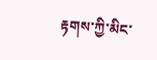རྟགས་ཀྱི་མིང་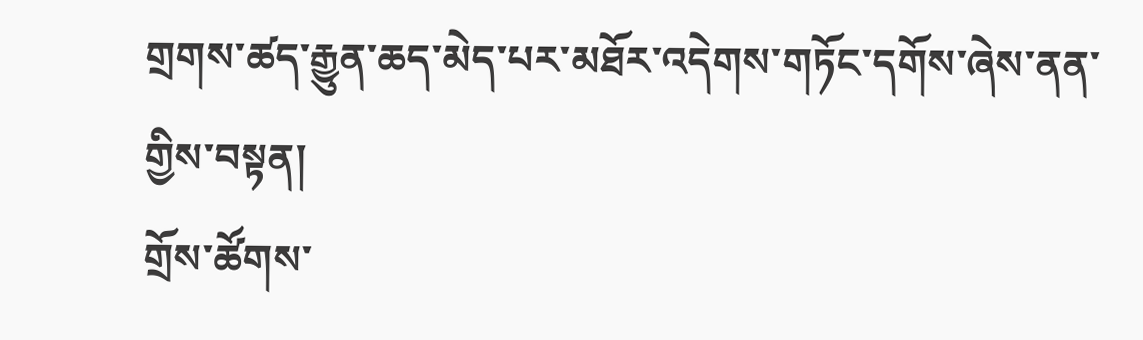གྲགས་ཚད་རྒྱུན་ཆད་མེད་པར་མཐོར་འདེགས་གཏོང་དགོས་ཞེས་ནན་གྱིས་བསྟན།
གྲོས་ཚོགས་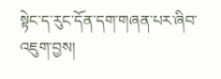སྟེང་ད་རུང་དོན་དག་གཞན་པར་ཞིབ་འཇུག་བྱས།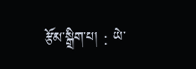རྩོམ་སྒྲིག་པ། : ཡེ་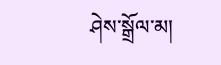ཤེས་སྒྲོལ་མ།